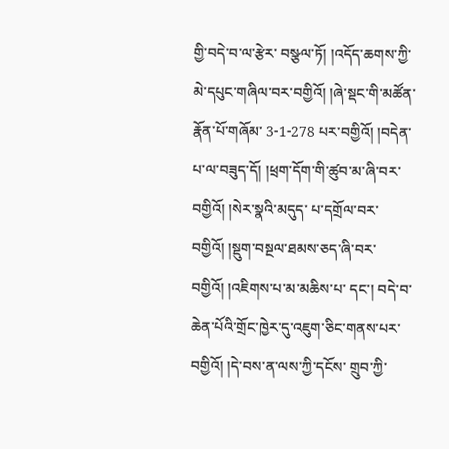གྱི་བདེ་བ་ལ་རྩེར་ བསྩལ་ཏོ། །འདོད་ཆགས་ཀྱི་མེ་དཔུང་གཞིལ་བར་བགྱིའོ། །ཞེ་སྡང་གི་མཚོན་རྣོན་པོ་གཞོམ་ 3-1-278 པར་བགྱིའོ། །བདེན་པ་ལ་བཟུད་དོ། །ཕྲག་དོག་གི་ཚུབ་མ་ཞི་བར་བགྱིའོ། །སེར་སྣའི་མདུད་ པ་དགྲོལ་བར་བགྱིའོ། །སྡུག་བསྔལ་ཐམས་ཅད་ཞི་བར་བགྱིའོ། །འཇིགས་པ་མ་མཆིས་པ་ དང་། བདེ་བ་ཆེན་པོའི་གྲོང་ཁྱེར་དུ་འཇུག་ཅིང་གནས་པར་བགྱིའོ། །དེ་བས་ན་ལས་ཀྱི་དངོས་ གྲུབ་ཀྱི་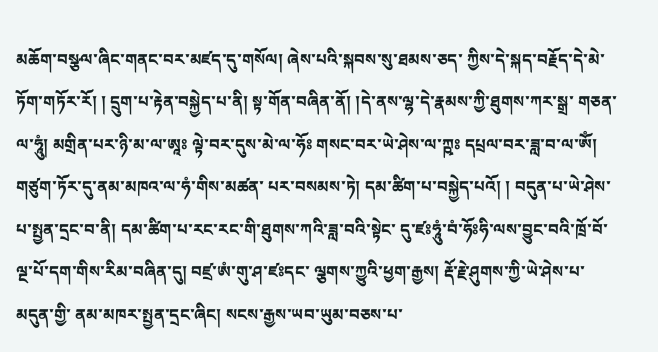མཆོག་བསྩལ་ཞིང་གནང་བར་མཛད་དུ་གསོལ། ཞེས་པའི་སྐབས་སུ་ཐམས་ཅད་ ཀྱིས་དེ་སྐད་བརྗོད་དེ་མེ་ཏོག་གཏོར་རོ། ། དྲུག་པ་རྟེན་བསྐྱེད་པ་ནི། སྟ་གོན་བཞིན་ནོ། །དེ་ནས་ལྷ་དེ་རྣམས་ཀྱི་ཐུགས་ཀར་སྒྲ་ གཅན་ལ་ཧཱུཾ། མགྲིན་པར་ཉི་མ་ལ་ཨཱཿ ལྟེ་བར་དུས་མེ་ལ་ཧོཿ གསང་བར་ཡེ་ཤེས་ལ་ཀྵཿ དཔྲལ་བར་ཟླ་བ་ལ་ༀ། གཙུག་ཏོར་དུ་ནམ་མཁའ་ལ་ཧཾ་གིས་མཚན་ པར་བསམས་ཏེ། དམ་ཚིག་པ་བསྐྱེད་པའོ། ། བདུན་པ་ཡེ་ཤེས་པ་སྤྱན་དྲང་བ་ནི། དམ་ཚིག་པ་རང་རང་གི་ཐུགས་ཀའི་ཟླ་བའི་སྟེང་ དུ་ཛཿཧཱུཾ་བཾ་ཧོཿཧི་ལས་བྱུང་བའི་ཁྲོ་བོ་ལྔ་པོ་དག་གིས་རིམ་བཞིན་དུ། བཛྲ་ཨཾ་གུ་ཤ་ཛཿདང་ ལྕགས་ཀྱུའི་ཕྱག་རྒྱས། རྡོ་རྗེ་ཤུགས་ཀྱི་ཡེ་ཤེས་པ་མདུན་གྱི་ ནམ་མཁར་སྤྱན་དྲང་ཞིང། སངས་རྒྱས་ཡབ་ཡུམ་བཅས་པ་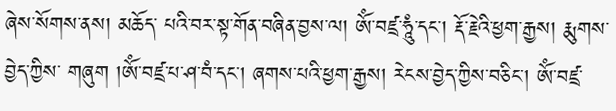ཞེས་སོགས་ནས། མཆོད་ པའི་བར་སྟ་གོན་བཞིན་བྱས་ལ། ༀ་བཛྲ་ཧཱུཾ་དང་། རྡོ་རྗེའི་ཕྱག་རྒྱས། རྨུགས་བྱེད་ཀྱིས་ གཞུག །ༀ་བཛྲ་པ་ཤ་བཾ་དང་། ཞགས་པའི་ཕྱག་རྒྱས། རེངས་བྱེད་ཀྱིས་བཅིང་། ༀ་བཛྲ་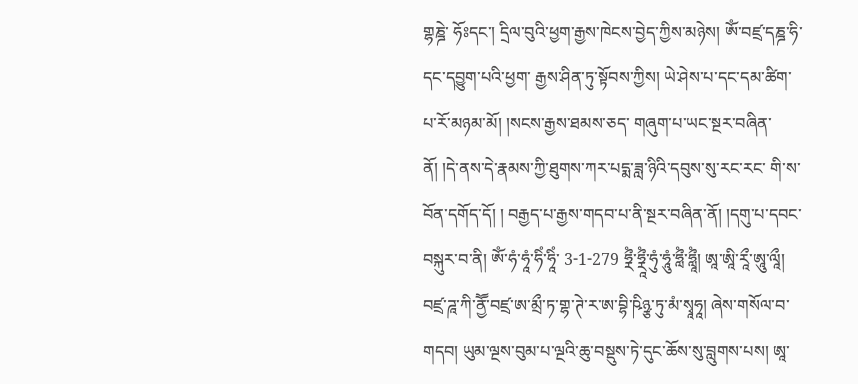གྷཎྜེ་ ཧོཿདང་། དྲིལ་བུའི་ཕྱག་རྒྱས་ཁེངས་བྱེད་ཀྱིས་མཉེས། ༀ་བཛྲ་དཎྜ་ཧི་དང་དབྱུག་པའི་ཕྱག་ རྒྱས་ཤིན་ཏུ་སྟོབས་ཀྱིས། ཡེ་ཤེས་པ་དང་དམ་ཚིག་པ་རོ་མཉམ་མོ། །སངས་རྒྱས་ཐམས་ཅད་ གཞུག་པ་ཡང་སྔར་བཞིན་ནོ། །དེ་ནས་དེ་རྣམས་ཀྱི་ཐུགས་ཀར་པདྨ་ཟླ་ཉིའི་དབུས་སུ་རང་རང་ གི་ས་བོན་དགོད་དོ། ། བརྒྱད་པ་རྒྱས་གདབ་པ་ནི་སྔར་བཞིན་ནོ། །དགུ་པ་དབང་བསྐུར་བ་ནི། ༀ་ཧཾ་ཧཱཾ་ཧིཾ་ཧཱིཾ་ 3-1-279 ཧྼྀཾ་ཧྼཱྀཾ་ཧུཾ་ཧཱུཾ་ཧླྀཾ་ཧླཱྀཾ། ཨཱ་ཨཱི་རཱྀ་ཨཱུ་ལཱྀ། བཛྲ་ཌཱ་ཀི་ནྱཽ་བཛྲ་ཨ་མྲྀ་ཏ་གྷ་ཊེ་ར་ཨ་བྷི་ཥིཉྩ་ཏུ་མཾ་སྭཱཧཱ། ཞེས་གསོལ་བ་གདབ། ཡུམ་ལྔས་བུམ་པ་ལྔའི་ཆུ་བསྡུས་ཏེ་དུང་ཆོས་སུ་བླུགས་པས། ཨཱ་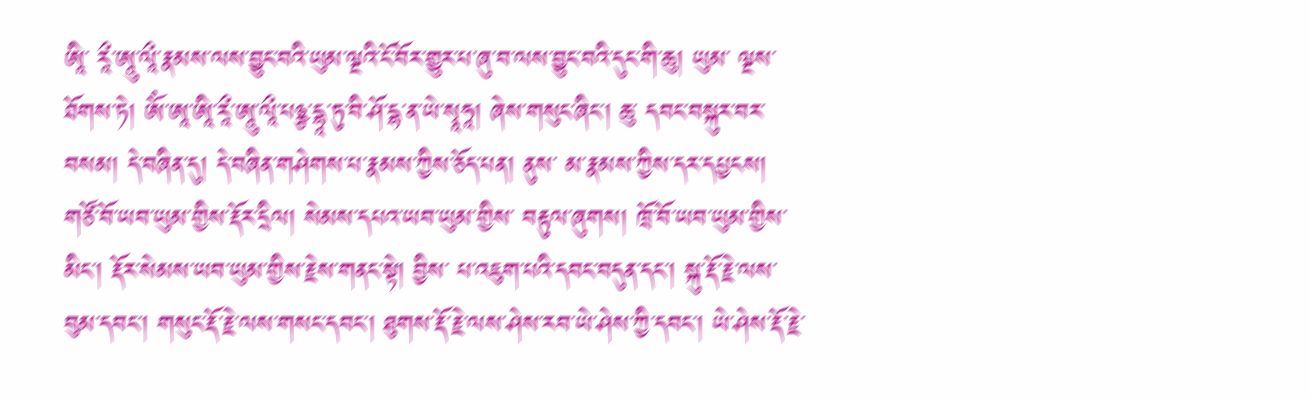ཨཱི་ རཱྀ་ཨཱུ་ལཱྀ་རྣམས་ལས་བྱུང་བའི་ཡུམ་ལྔའི་ངོ་བོར་གྱུར་པ་ཞུ་བ་ལས་བྱུང་བའི་དུང་གི་ཆུ། ཡུམ་ ལྔས་ཐོགས་ཏེ། ༀ་ཨཱ་ཨཱི་རཱྀ་ཨཱུ་ལཱྀ་པཉྩ་དྷཱ་ཏུ་བི་ཤོ་དྷ་ན་ཡེ་སྭཱཧཱ། ཞེས་གསུང་ཞིང་། ཆུ་ དབང་བསྐུར་བར་བསམ། དེ་བཞིན་དུ། དེ་བཞིན་གཤེགས་པ་རྣམས་ཀྱིས་ཅོད་པན། ནུས་ མ་རྣམས་ཀྱིས་དར་དཔྱངས། གཙོ་བོ་ཡབ་ཡུམ་གྱིས་རྡོར་དྲིལ། སེམས་དཔའ་ཡབ་ཡུམ་གྱིས་ བརྟུལ་ཞུགས། ཁྲོ་བོ་ཡབ་ཡུམ་གྱིས་མིང་། རྡོར་སེམས་ཡབ་ཡུམ་གྱིས་རྗེས་གནང་སྟེ། བྱིས་ པ་འཇུག་པའི་དབང་བདུན་དང་། སྐུ་རྡོ་རྗེ་ལས་བུམ་དབང་། གསུང་རྡོ་རྗེ་ལས་གསང་དབང་། ཐུགས་རྡོ་རྗེ་ལས་ཤེས་རབ་ཡེ་ཤེས་ཀྱི་དབང་། ཡེ་ཤེས་རྡོ་རྗེ་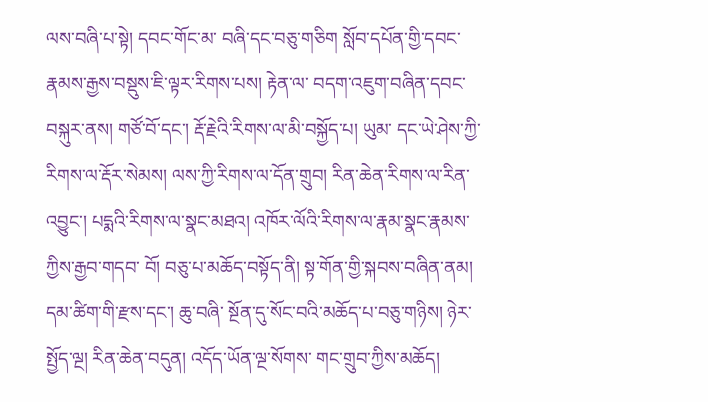ལས་བཞི་པ་སྟེ། དབང་གོང་མ་ བཞི་དང་བཅུ་གཅིག སློབ་དཔོན་གྱི་དབང་རྣམས་རྒྱས་བསྡུས་ཇི་ལྟར་རིགས་པས། རྟེན་ལ་ བདག་འཇུག་བཞིན་དབང་བསྐུར་ནས། གཙོ་བོ་དང་། རྡོ་རྗེའི་རིགས་ལ་མི་བསྐྱོད་པ། ཡུམ་ དང་ཡེ་ཤེས་ཀྱི་རིགས་ལ་རྡོར་སེམས། ལས་ཀྱི་རིགས་ལ་དོན་གྲུབ། རིན་ཆེན་རིགས་ལ་རིན་ འབྱུང་། པདྨའི་རིགས་ལ་སྣང་མཐའ། འཁོར་ལོའི་རིགས་ལ་རྣམ་སྣང་རྣམས་ཀྱིས་རྒྱབ་གདབ་ བོ། བཅུ་པ་མཆོད་བསྟོད་ནི། སྟ་གོན་གྱི་སྐབས་བཞིན་ནམ། དམ་ཚིག་གི་རྫས་དང་། ཆུ་བཞི་ སྔོན་དུ་སོང་བའི་མཆོད་པ་བཅུ་གཉིས། ཉེར་སྤྱོད་ལྔ། རིན་ཆེན་བདུན། འདོད་ཡོན་ལྔ་སོགས་ གང་གྲུབ་ཀྱིས་མཆོད།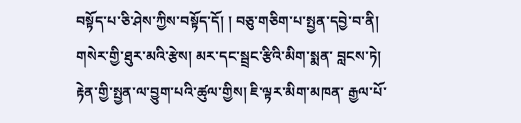བསྟོད་པ་ཅི་ཤེས་ཀྱིས་བསྟོད་དོ། ། བཅུ་གཅིག་པ་སྤྱན་དབྱེ་བ་ནི། གསེར་གྱི་ཐུར་མའི་རྩེས། མར་དང་སྦྲང་རྩིའི་མིག་སྨན་ བླངས་ཏེ། རྟེན་གྱི་སྤྱན་ལ་བྱུག་པའི་ཚུལ་གྱིས། ཇི་ལྟར་མིག་མཁན་ རྒྱལ་པོ་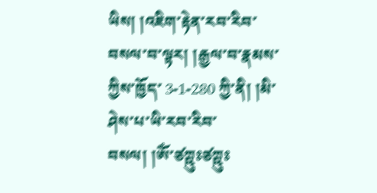ཡིས། །འཇིག་རྟེན་རབ་རིབ་བསལ་བ་ལྟར། །རྒྱལ་བ་རྣམས་ཀྱིས་ཁྱོད་ 3-1-280 ཀྱི་ནི། །མི་ཤེས་པ་ཡི་རབ་རིབ་བསལ། །ༀ་ཙཀྵུཿཙཀྵུཿ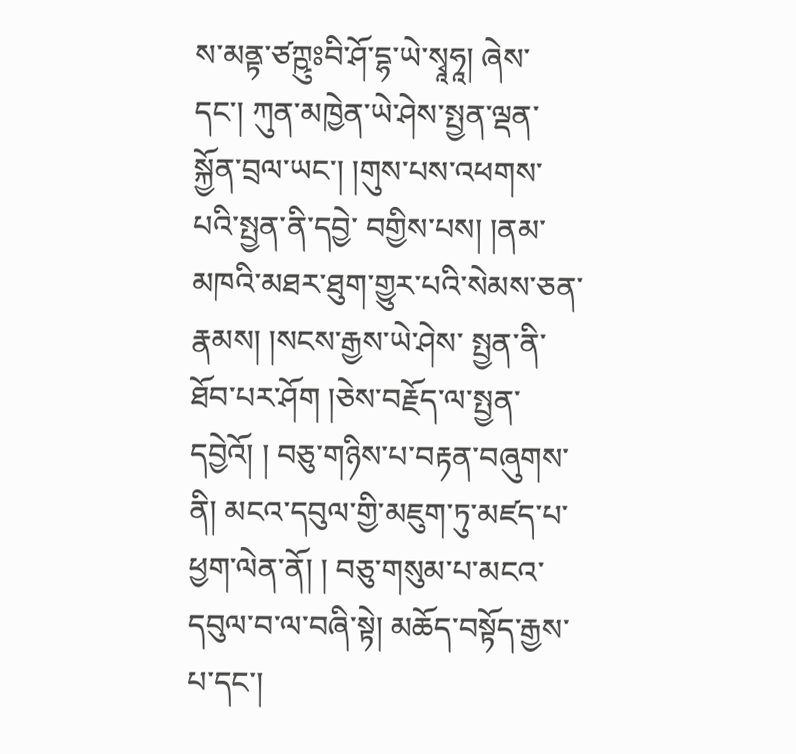ས་མནྟ་ཙཀྵུཿབི་ཤོ་དྷ་ཡེ་སྭཱཧཱ། ཞེས་ དང་། ཀུན་མཁྱེན་ཡེ་ཤེས་སྤྱན་ལྡན་སྐྱོན་བྲལ་ཡང་། །གུས་པས་འཕགས་པའི་སྤྱན་ནི་དབྱེ་ བགྱིས་པས། །ནམ་མཁའི་མཐར་ཐུག་གྱུར་པའི་སེམས་ཅན་རྣམས། །སངས་རྒྱས་ཡེ་ཤེས་ སྤྱན་ནི་ཐོབ་པར་ཤོག །ཅེས་བརྗོད་ལ་སྤྱན་དབྱེའོ། ། བཅུ་གཉིས་པ་བརྟན་བཞུགས་ནི། མངའ་དབུལ་གྱི་མཇུག་ཏུ་མཛད་པ་ཕྱག་ལེན་ནོ། ། བཅུ་གསུམ་པ་མངའ་དབུལ་བ་ལ་བཞི་སྟེ། མཆོད་བསྟོད་རྒྱས་པ་དང་།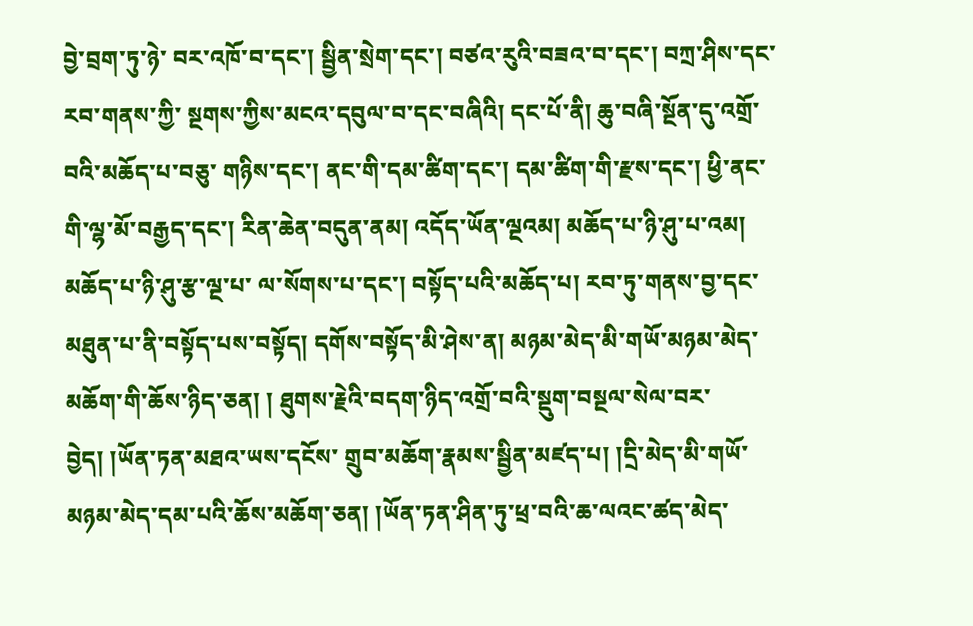བྱེ་བྲག་ཏུ་ཉེ་ བར་འཁོ་བ་དང་། སྦྱིན་སྲེག་དང་། བཙའ་རུའི་བཟའ་བ་དང་། བཀྲ་ཤིས་དང་རབ་གནས་ཀྱི་ སྔགས་ཀྱིས་མངའ་དབུལ་བ་དང་བཞིའི། དང་པོ་ནི། ཆུ་བཞི་སྔོན་དུ་འགྲོ་བའི་མཆོད་པ་བཅུ་ གཉིས་དང་། ནང་གི་དམ་ཚིག་དང་། དམ་ཚིག་གི་རྫས་དང་། ཕྱི་ནང་གི་ལྷ་མོ་བརྒྱད་དང་། རིན་ཆེན་བདུན་ནམ། འདོད་ཡོན་ལྔའམ། མཆོད་པ་ཉི་ཤུ་པ་འམ། མཆོད་པ་ཉི་ཤུ་རྩ་ལྔ་པ་ ལ་སོགས་པ་དང་། བསྟོད་པའི་མཆོད་པ། རབ་ཏུ་གནས་བྱ་དང་མཐུན་པ་ནི་བསྟོད་པས་བསྟོད། དགོས་བསྟོད་མི་ཤེས་ན། མཉམ་མེད་མི་གཡོ་མཉམ་མེད་མཆོག་གི་ཆོས་ཉིད་ཅན། ། ཐུགས་རྗེའི་བདག་ཉིད་འགྲོ་བའི་སྡུག་བསྔལ་སེལ་བར་བྱེད། །ཡོན་ཏན་མཐའ་ཡས་དངོས་ གྲུབ་མཆོག་རྣམས་སྦྱིན་མཛད་པ། །དྲི་མེད་མི་གཡོ་མཉམ་མེད་དམ་པའི་ཆོས་མཆོག་ཅན། །ཡོན་ཏན་ཤིན་ཏུ་ཕྲ་བའི་ཆ་ལའང་ཚད་མེད་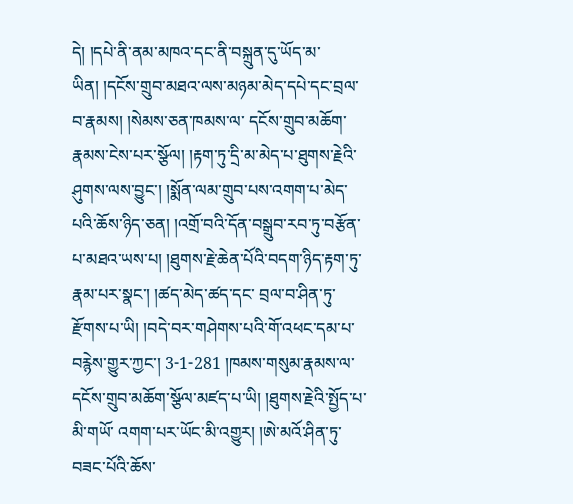དེ། །དཔེ་ནི་ནམ་མཁའ་དང་ནི་བསྐྲུན་དུ་ཡོད་མ་ ཡིན། །དངོས་གྲུབ་མཐའ་ལས་མཉམ་མེད་དཔེ་དང་བྲལ་བ་རྣམས། །སེམས་ཅན་ཁམས་ལ་ དངོས་གྲུབ་མཆོག་རྣམས་ངེས་པར་སྩོལ། །རྟག་ཏུ་དྲི་མ་མེད་པ་ཐུགས་རྗེའི་ཤུགས་ལས་བྱུང་། །སྨོན་ལམ་གྲུབ་པས་འགག་པ་མེད་པའི་ཆོས་ཉིད་ཅན། །འགྲོ་བའི་དོན་བསྒྲུབ་རབ་ཏུ་བརྩོན་ པ་མཐའ་ཡས་པ། །ཐུགས་རྗེ་ཆེན་པོའི་བདག་ཉིད་རྟག་ཏུ་རྣམ་པར་སྣང་། །ཚད་མེད་ཚད་དང་ བྲལ་བ་ཤིན་ཏུ་རྫོགས་པ་ཡི། །བདེ་བར་གཤེགས་པའི་གོ་འཕང་དམ་པ་བརྙེས་གྱུར་ཀྱང་། 3-1-281 །ཁམས་གསུམ་རྣམས་ལ་དངོས་གྲུབ་མཆོག་སྩོལ་མཛད་པ་ཡི། །ཐུགས་རྗེའི་སྤྱོད་པ་མི་གཡོ་ འགག་པར་ཡོང་མི་འགྱུར། །ཨེ་མའོ་ཤིན་ཏུ་བཟང་པོའི་ཆོས་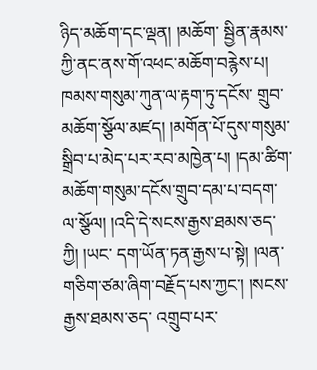ཉིད་མཆོག་དང་ལྡན། །མཆོག་ སྦྱིན་རྣམས་ཀྱི་ནང་ནས་གོ་འཕང་མཆོག་བརྙེས་པ། ཁམས་གསུམ་ཀུན་ལ་རྟག་ཏུ་དངོས་ གྲུབ་མཆོག་སྩོལ་མཛད། །མགོན་པོ་དུས་གསུམ་སྒྲིབ་པ་མེད་པར་རབ་མཁྱེན་པ། །དམ་ཚིག་ མཆོག་གསུམ་དངོས་གྲུབ་དམ་པ་བདག་ལ་སྩོལ། །འདི་དེ་སངས་རྒྱས་ཐམས་ཅད་ཀྱི། །ཡང་ དག་ཡོན་ཏན་རྒྱས་པ་སྟེ། །ལན་གཅིག་ཙམ་ཞིག་བརྗོད་པས་ཀྱང་། །སངས་རྒྱས་ཐམས་ཅད་ འགྲུབ་པར་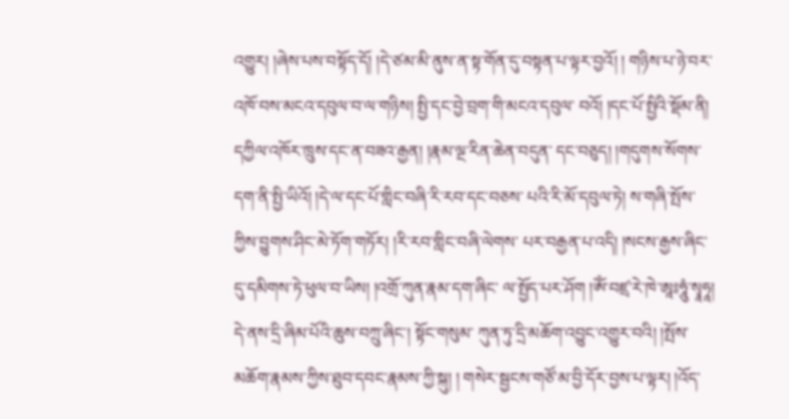འགྱུར། །ཞེས་པས་བསྟོད་དོ། །དེ་ཙམ་མི་ནུས་ན་སྟ་གོན་དུ་བསྟན་པ་ལྟར་བྱའོ། ། གཉིས་པ་ཉེ་བར་འཁོ་བས་མངའ་དབུལ་བ་ལ་གཉིས། སྤྱི་དང་བྱེ་བྲག་གི་མངའ་དབུལ་ བའོ། །དང་པོ་སྤྱིའི་སྡོམ་ནི། དཀྱིལ་འཁོར་ཁྲུས་དང་ན་བཟའ་རྒྱན། །རྣམ་ལྔ་རིན་ཆེན་བདུན་ དང་བཅུད། །གདུགས་སོགས་དག་ནི་སྤྱི་ཡིའོ། །དེ་ལ་དང་པོ་གླིང་བཞི་རི་རབ་དང་བཅས་ པའི་རི་མོ་དབུལ་ཏེ། ས་གཞི་སྤོས་ཀྱིས་བྱུགས་ཤིང་མེ་ཏོག་གཏོར། །རི་རབ་གླིང་བཞི་ལེགས་ པར་བརྒྱན་པ་འདི། །སངས་རྒྱས་ཞིང་དུ་དམིགས་ཏེ་ཕུལ་བ་ཡིས། །འགྲོ་ཀུན་རྣམ་དག་ཞིང་ ལ་སྤྱོད་པར་ཤོག །ༀ་བཛྲ་རེ་ཁེ་ཨཱཿཧཱུཾ་སྭཱཧཱ། དེ་ནས་དྲི་ཞིམ་པོའི་ཆུས་བཀྲུ་ཞིང་། སྟོང་གསུམ་ ཀུན་ཏུ་དྲི་མཆོག་འབྱུང་འགྱུར་བའི། །སྤོས་མཆོག་རྣམས་ཀྱིས་ཐུབ་དབང་རྣམས་ཀྱི་སྐུ། ། གསེར་སྦྱངས་གཙོ་མ་བྱི་དོར་བྱས་པ་ལྟར། །འོད་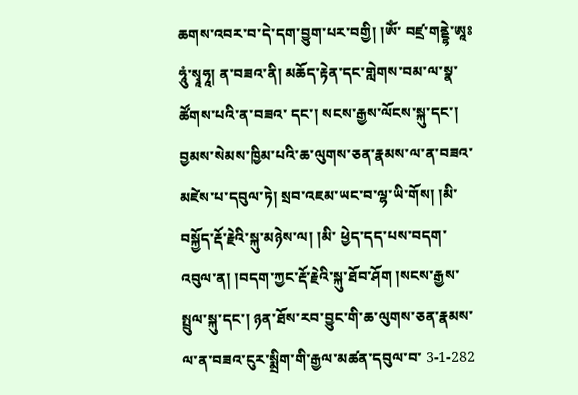ཆགས་འབར་བ་དེ་དག་བྱུག་པར་བགྱི། །ༀ་ བཛྲ་གནྡྷེ་ཨཱཿཧཱུཾ་སྭཱཧཱ། ན་བཟའ་ནི། མཆོད་རྟེན་དང་གླེགས་བམ་ལ་སྣ་ཚོགས་པའི་ན་བཟའ་ དང་། སངས་རྒྱས་ལོངས་སྐུ་དང་། བྱམས་སེམས་ཁྱིམ་པའི་ཆ་ལུགས་ཅན་རྣམས་ལ་ན་བཟའ་ མཛེས་པ་དབུལ་ཏེ། སྲབ་འཇམ་ཡང་བ་ལྷ་ཡི་གོས། །མི་བསྐྱོད་རྡོ་རྗེའི་སྐུ་མཉེས་ལ། །མི་ ཕྱེད་དད་པས་བདག་འབུལ་ན། །བདག་ཀྱང་རྡོ་རྗེའི་སྐུ་ཐོབ་ཤོག །སངས་རྒྱས་སྤྲུལ་སྐུ་དང་། ཉན་ཐོས་རབ་བྱུང་གི་ཆ་ལུགས་ཅན་རྣམས་ལ་ན་བཟའ་ངུར་སྨྲིག་གི་རྒྱལ་མཚན་དབུལ་བ་ 3-1-282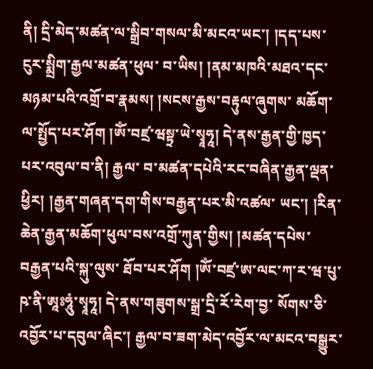ནི། དྲི་མེད་མཚན་ལ་སྒྲིབ་གསལ་མི་མངའ་ཡང་། །དད་པས་ངུར་སྨྲིག་རྒྱལ་མཚན་ཕུལ་ བ་ཡིས། །ནམ་མཁའི་མཐའ་དང་མཉམ་པའི་འགྲོ་བ་རྣམས། །སངས་རྒྱས་བརྟུལ་ཞུགས་ མཆོག་ལ་སྤྱོད་པར་ཤོག །ༀ་བཛྲ་ཝསྟྲ་ཡེ་སྭཱཧཱ། དེ་ནས་རྒྱན་གྱི་ཁྱད་པར་འབུལ་བ་ནི། རྒྱལ་ བ་མཚན་དཔེའི་རང་བཞིན་རྒྱན་ལྡན་ཕྱིར། །རྒྱན་གཞན་དག་གིས་བརྒྱན་པར་མི་འཚལ་ ཡང་། །རིན་ཆེན་རྒྱན་མཆོག་ཕུལ་བས་འགྲོ་ཀུན་གྱིས། །མཚན་དཔེས་བརྒྱན་པའི་སྐུ་ལུས་ ཐོབ་པར་ཤོག །ༀ་བཛྲ་ཨ་ལང་ཀ་ར་ཝ་པུ་ཥ་ནི་ཨཱཿཧཱུཾ་སྭཱཧཱ། དེ་ནས་གཟུགས་སྒྲ་དྲི་རོ་རེག་བྱ་ སོགས་ཅི་འབྱོར་པ་དབུལ་ཞིང་། རྒྱལ་བ་ཟག་མེད་འབྱོར་ལ་མངའ་བསྒྱུར་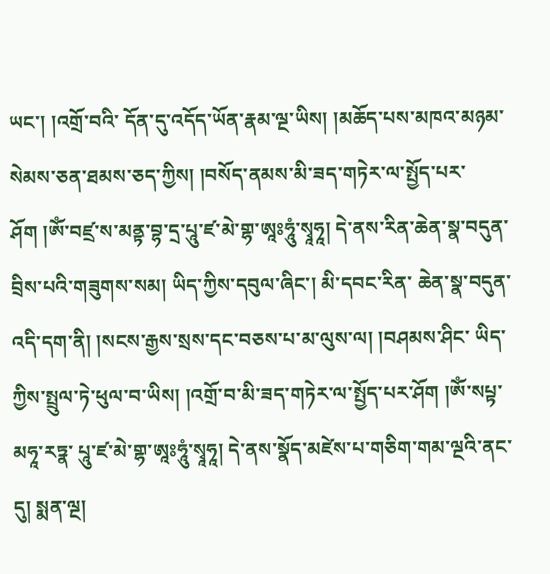ཡང་། །འགྲོ་བའི་ དོན་དུ་འདོད་ཡོན་རྣམ་ལྔ་ཡིས། །མཆོད་པས་མཁའ་མཉམ་སེམས་ཅན་ཐམས་ཅད་ཀྱིས། །བསོད་ནམས་མི་ཟད་གཏེར་ལ་སྤྱོད་པར་ཤོག །ༀ་བཛྲ་ས་མནྟ་བྷ་དྲ་པཱུ་ཛ་མེ་གྷ་ཨཱཿཧཱུཾ་སྭཱཧཱ། དེ་ནས་རིན་ཆེན་སྣ་བདུན་བྲིས་པའི་གཟུགས་སམ། ཡིད་ཀྱིས་དབུལ་ཞིང་། མི་དབང་རིན་ ཆེན་སྣ་བདུན་འདི་དག་ནི། །སངས་རྒྱས་སྲས་དང་བཅས་པ་མ་ལུས་ལ། །བཤམས་ཤིང་ ཡིད་ཀྱིས་སྤྲུལ་ཏེ་ཕུལ་བ་ཡིས། །འགྲོ་བ་མི་ཟད་གཏེར་ལ་སྤྱོད་པར་ཤོག །ༀ་སཔྟ་མཧཱ་རཏྣ་ པཱུ་ཛ་མེ་གྷ་ཨཱཿཧཱུཾ་སྭཱཧཱ། དེ་ནས་སྣོད་མཛེས་པ་གཅིག་གམ་ལྔའི་ནང་དུ། སྨན་ལྔ།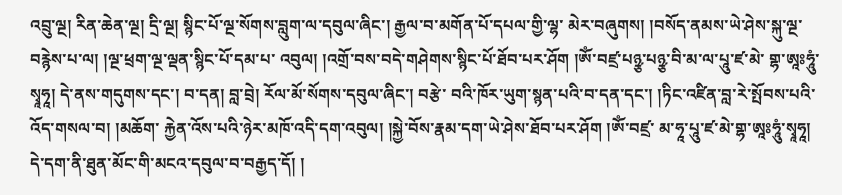འབྲུ་ལྔ། རིན་ཆེན་ལྔ། དྲི་ལྔ། སྙིང་པོ་ལྔ་སོགས་བླུག་ལ་དབུལ་ཞིང་། རྒྱལ་བ་མགོན་པོ་དཔལ་གྱི་ལྷ་ མེར་བཞུགས། །བསོད་ནམས་ཡེ་ཤེས་སྐུ་ལྔ་བརྙེས་པ་ལ། །ལྔ་ཕྲག་ལྔ་ལྡན་སྙིང་པོ་དམ་པ་ འབུལ། །འགྲོ་བས་བདེ་གཤེགས་སྙིང་པོ་ཐོབ་པར་ཤོག །ༀ་བཛྲ་པཉྩ་པཉྩ་བི་མ་ལ་པཱུ་ཛ་མེ་ གྷ་ཨཱཿཧཱུཾ་སྭཱཧཱ། དེ་ནས་གདུགས་དང་། བ་དན། བླ་བྲེ། རོལ་མོ་སོགས་དབུལ་ཞིང་། བརྩེ་ བའི་ཁོར་ཡུག་སྙན་པའི་བ་དན་དང་། །ཏིང་འཛིན་བླ་རེ་སྤོབས་པའི་འོད་གསལ་བ། །མཆོག་ རྐྱེན་འོས་པའི་ཉེར་མཁོ་འདི་དག་འབུལ། །སྐྱེ་བོས་རྣམ་དག་ཡེ་ཤེས་ཐོབ་པར་ཤོག །ༀ་བཛྲ་ མ་ཧཱ་པཱུ་ཛ་མེ་གྷ་ཨཱཿཧཱུཾ་སྭཱཧཱ། དེ་དག་ནི་ཐུན་མོང་གི་མངའ་དབུལ་བ་བརྒྱད་དོ། །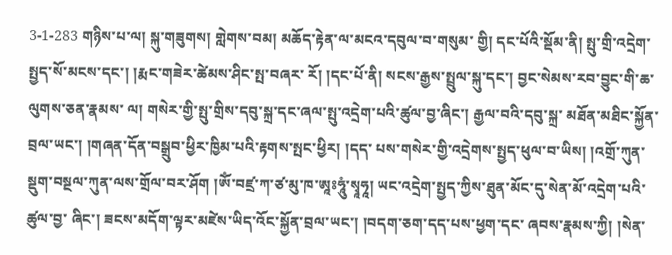3-1-283 གཉིས་པ་ལ། སྐུ་གཟུགས། གླེགས་བམ། མཆོད་རྟེན་ལ་མངའ་དབུལ་བ་གསུམ་ གྱི། དང་པོའི་སྡོམ་ནི། སྤུ་གྲི་འདྲེག་སྤྱད་སོ་མངས་དང་། །རྨང་གཟེར་ཚེམས་ཤིང་སྤ་བཞར་ རོ། །དང་པོ་ནི། སངས་རྒྱས་སྤྲུལ་སྐུ་དང་། བྱང་སེམས་རབ་བྱུང་གི་ཆ་ལུགས་ཅན་རྣམས་ ལ། གསེར་གྱི་སྤུ་གྲིས་དབུ་སྐྲ་དང་ཞལ་སྤུ་འདྲེག་པའི་ཚུལ་བྱ་ཞིང་། རྒྱལ་བའི་དབུ་སྐྲ་ མཐོན་མཐིང་སྐྱོན་བྲལ་ཡང་། །གཞན་དོན་བསྒྲུབ་ཕྱིར་ཁྱིམ་པའི་རྟགས་སྤང་ཕྱིར། །དད་ པས་གསེར་གྱི་འདྲེགས་སྤྱད་ཕུལ་བ་ཡིས། །འགྲོ་ཀུན་སྡུག་བསྔལ་ཀུན་ལས་གྲོལ་བར་ཤོག །ༀ་བཛྲ་ཀ་ཙ་མུ་ཁ་ཨཱཿཧཱུཾ་སྭཱཧཱ། ཡང་འདྲེག་སྤྱད་ཀྱིས་ཐུན་མོང་དུ་སེན་མོ་འདྲེག་པའི་ཚུལ་བྱ་ ཞིང་། ཟངས་མདོག་ལྟར་མཛེས་ཡིད་འོང་སྐྱོན་བྲལ་ཡང་། །བདག་ཅག་དད་པས་ཕྱག་དང་ ཞབས་རྣམས་ཀྱི། །སེན་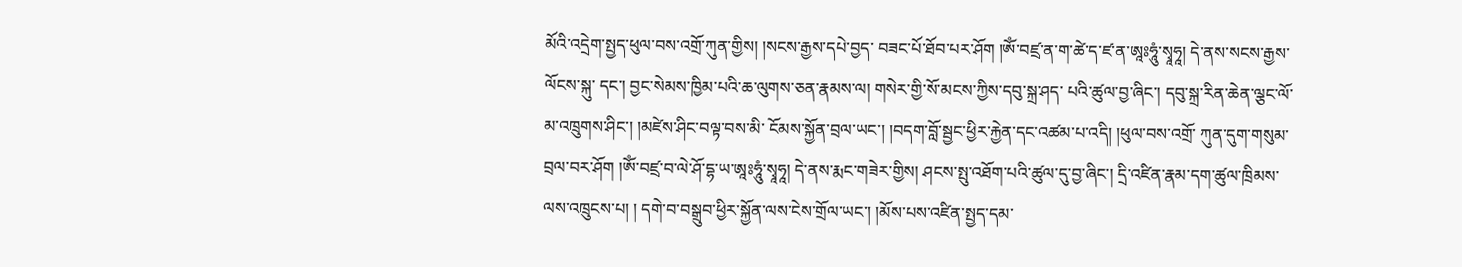མོའི་འདྲེག་སྤྱད་ཕུལ་བས་འགྲོ་ཀུན་གྱིས། །སངས་རྒྱས་དཔེ་བྱད་ བཟང་པོ་ཐོབ་པར་ཤོག །ༀ་བཛྲ་ན་ག་ཚེ་ད་ཛ་ན་ཨཱཿཧཱུཾ་སྭཱཧཱ། དེ་ནས་སངས་རྒྱས་ལོངས་སྐུ་ དང་། བྱང་སེམས་ཁྱིམ་པའི་ཆ་ལུགས་ཅན་རྣམས་ལ། གསེར་གྱི་སོ་མངས་ཀྱིས་དབུ་སྐྲ་ཤད་ པའི་ཚུལ་བྱ་ཞིང་། དབུ་སྐྲ་རིན་ཆེན་ལྕང་ལོ་མ་འཁྲུགས་ཤིང་། །མཛེས་ཤིང་བལྟ་བས་མི་ ངོམས་སྐྱོན་བྲལ་ཡང་། །བདག་བློ་སྦྱང་ཕྱིར་རྐྱེན་དང་འཚམ་པ་འདི། །ཕུལ་བས་འགྲོ་ ཀུན་དུག་གསུམ་བྲལ་བར་ཤོག །ༀ་བཛྲ་བ་ལེ་ཤོ་དྷ་ཡ་ཨཱཿཧཱུཾ་སྭཱཧཱ། དེ་ནས་རྨང་གཟེར་གྱིས། ཤངས་སྤུ་འཐོག་པའི་ཚུལ་དུ་བྱ་ཞིང་། དྲི་འཛིན་རྣམ་དག་ཚུལ་ཁྲིམས་ལས་འཁྲུངས་པ། ། དགེ་བ་བསྒྲུབ་ཕྱིར་སྐྱོན་ལས་ངེས་གྲོལ་ཡང་། །མོས་པས་འཛིན་སྤྱད་དམ་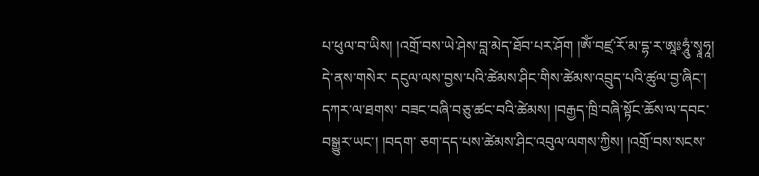པ་ཕུལ་བ་ཡིས། །འགྲོ་བས་ཡེ་ཤེས་བླ་མེད་ཐོབ་པར་ཤོག །ༀ་བཛྲ་རོ་མ་དྷ་ར་ཨཱཿཧཱུཾ་སྭཱཧཱ། དེ་ནས་གསེར་ དངུལ་ལས་བྱས་པའི་ཚེམས་ཤིང་གིས་ཚེམས་འབྲུད་པའི་ཚུལ་བྱ་ཞིང་། དཀར་ལ་ཐགས་ བཟང་བཞི་བཅུ་ཚང་བའི་ཚེམས། །བརྒྱད་ཁྲི་བཞི་སྟོང་ཆོས་ལ་དབང་བསྒྱུར་ཡང་། །བདག་ ཅག་དད་པས་ཚེམས་ཤིང་འབུལ་ལགས་ཀྱིས། །འགྲོ་བས་སངས་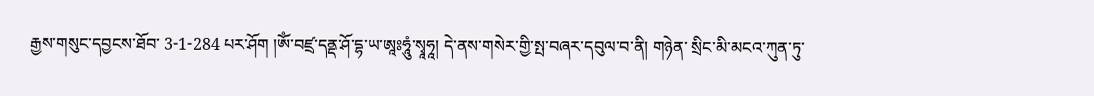རྒྱས་གསུང་དབྱངས་ཐོབ་ 3-1-284 པར་ཤོག །ༀ་བཛྲ་དནྡ་ཤོ་དྷ་ཡ་ཨཱཿཧཱུཾ་སྭཱཧཱ། དེ་ནས་གསེར་གྱི་སྤ་བཞར་དབུལ་བ་ནི། གཉེན་ སྲིང་མི་མངའ་ཀུན་ཏུ་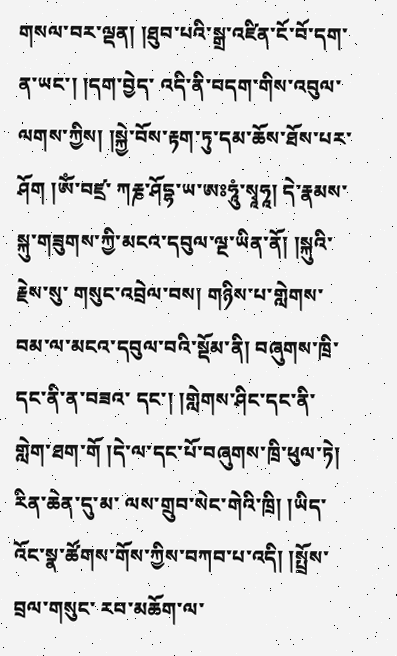གསལ་བར་ལྡན། །ཐུབ་པའི་སྒྲ་འཛིན་ངོ་བོ་དག་ན་ཡང་། །དག་བྱེད་ འདི་ནི་བདག་གིས་འབུལ་ལགས་ཀྱིས། །སྐྱེ་བོས་རྟག་ཏུ་དམ་ཆོས་ཐོས་པར་ཤོག །ༀ་བཛྲ་ ཀརྞ་ཤོདྷ་ཡ་ཨཿཧཱུཾ་སྭཱཧཱ། དེ་རྣམས་སྐུ་གཟུགས་ཀྱི་མངའ་དབུལ་ལྔ་ཡིན་ནོ། །སྐུའི་རྗེས་སུ་ གསུང་འབྲེལ་བས། གཉིས་པ་གླེགས་བམ་ལ་མངའ་དབུལ་བའི་སྡོམ་ནི། བཞུགས་ཁྲི་དང་ནི་ན་བཟའ་ དང་། །གླེགས་ཤིང་དང་ནི་གླེག་ཐག་གོ །དེ་ལ་དང་པོ་བཞུགས་ཁྲི་ཕུལ་ཏེ། རིན་ཆེན་དུ་མ་ ལས་གྲུབ་སེང་གེའི་ཁྲི། །ཡིད་འོང་སྣ་ཚོགས་གོས་ཀྱིས་བཀབ་པ་འདི། །སྤྲོས་བྲལ་གསུང་ རབ་མཆོག་ལ་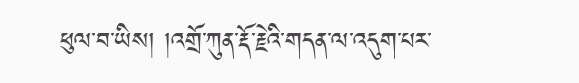ཕུལ་བ་ཡིས། །འགྲོ་ཀུན་རྡོ་རྗེའི་གདན་ལ་འདུག་པར་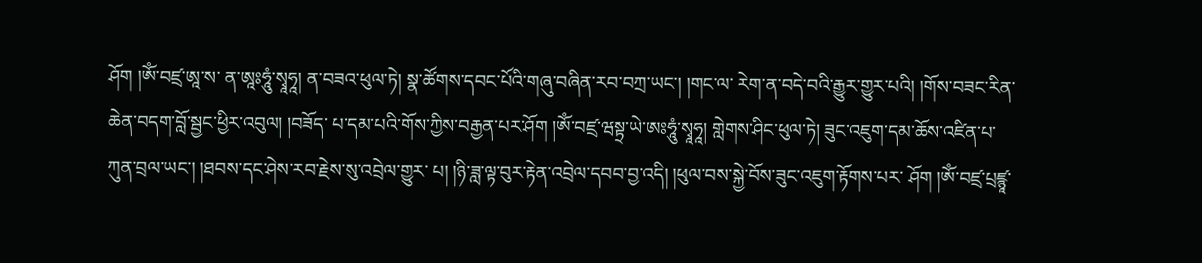ཤོག །ༀ་བཛྲ་ཨཱ་ས་ ན་ཨཱཿཧཱུཾ་སྭཱཧཱ། ན་བཟའ་ཕུལ་ཏེ། སྣ་ཚོགས་དབང་པོའི་གཞུ་བཞིན་རབ་བཀྲ་ཡང་། །གང་ལ་ རེག་ན་བདེ་བའི་རྒྱུར་གྱུར་པའི། །གོས་བཟང་རིན་ཆེན་བདག་བློ་སྦྱང་ཕྱིར་འབུལ། །བཟོད་ པ་དམ་པའི་གོས་ཀྱིས་བརྒྱན་པར་ཤོག །ༀ་བཛྲ་ཝསྟྲ་ཡེ་ཨཿཧཱུཾ་སྭཱཧཱ། གླེགས་ཤིང་ཕུལ་ཏེ། ཟུང་འཇུག་དམ་ཆོས་འཛིན་པ་ཀུན་བྲལ་ཡང་། །ཐབས་དང་ཤེས་རབ་རྗེས་སུ་འབྲེལ་གྱུར་ པ། །ཉི་ཟླ་ལྟ་བུར་རྟེན་འབྲེལ་དབབ་བྱ་འདི། །ཕུལ་བས་སྐྱེ་བོས་ཟུང་འཇུག་རྟོགས་པར་ ཤོག །ༀ་བཛྲ་པྲཛྙཱ་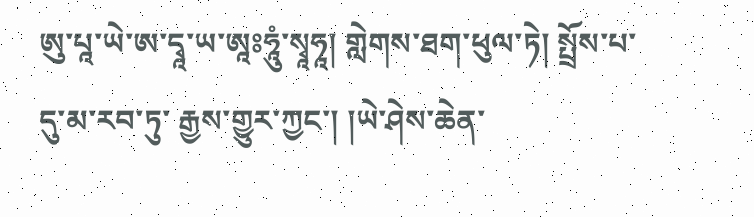ཨུ་པཱ་ཡེ་ཨ་དྭཱ་ཡ་ཨཱཿཧཱུཾ་སྭཱཧཱ། གླེགས་ཐག་ཕུལ་ཏེ། སྤྲོས་པ་དུ་མ་རབ་ཏུ་ རྒྱས་གྱུར་ཀྱང་། །ཡེ་ཤེས་ཆེན་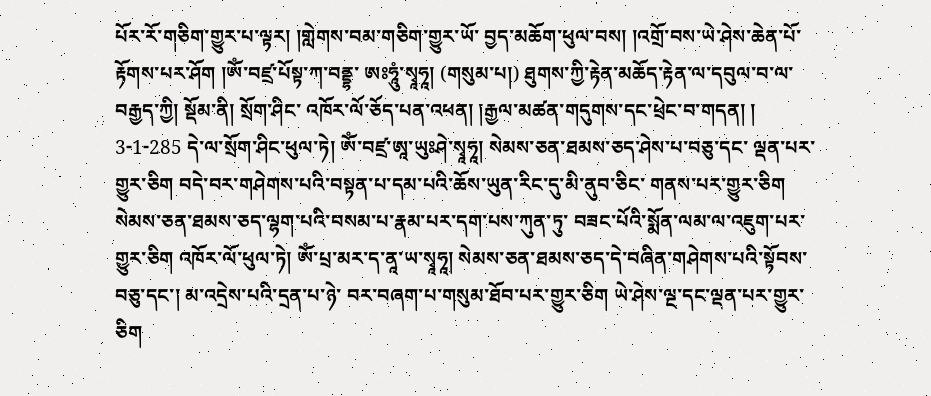པོར་རོ་གཅིག་གྱུར་པ་ལྟར། །གླེགས་བམ་གཅིག་གྱུར་ཡོ་ བྱད་མཆོག་ཕུལ་བས། །འགྲོ་བས་ཡེ་ཤེས་ཆེན་པོ་རྟོགས་པར་ཤོག །ༀ་བཛྲ་པོསྟ་ཀ་བནྡྷ་ ཨཿཧཱུཾ་སྭཱཧཱ། (གསུམ་པ།) ཐུགས་ཀྱི་རྟེན་མཆོད་རྟེན་ལ་དབུལ་བ་ལ་བརྒྱད་ཀྱི། སྡོམ་ནི། སྲོག་ཤིང་ འཁོར་ལོ་ཅོད་པན་འཕན། །རྒྱལ་མཚན་གདུགས་དང་ཕྲེང་བ་གདན། ། 3-1-285 དེ་ལ་སྲོག་ཤིང་ཕུལ་ཏེ། ༀ་བཛྲ་ཨཱ་ཡུཿཤེ་སྭཱཧཱ། སེམས་ཅན་ཐམས་ཅད་ཤེས་པ་བཅུ་དང་ ལྡན་པར་གྱུར་ཅིག བདེ་བར་གཤེགས་པའི་བསྟན་པ་དམ་པའི་ཆོས་ཡུན་རིང་དུ་མི་ནུབ་ཅིང་ གནས་པར་གྱུར་ཅིག སེམས་ཅན་ཐམས་ཅད་ལྷག་པའི་བསམ་པ་རྣམ་པར་དག་པས་ཀུན་ཏུ་ བཟང་པོའི་སྨོན་ལམ་ལ་འཇུག་པར་གྱུར་ཅིག འཁོར་ལོ་ཕུལ་ཏེ། ༀ་པྲ་མར་ད་ནཱ་ཡ་སྭཱཧཱ། སེམས་ཅན་ཐམས་ཅད་དེ་བཞིན་གཤེགས་པའི་སྟོབས་བཅུ་དང་། མ་འདྲེས་པའི་དྲན་པ་ཉེ་ བར་བཞག་པ་གསུམ་ཐོབ་པར་གྱུར་ཅིག ཡེ་ཤེས་ལྔ་དང་ལྡན་པར་གྱུར་ཅིག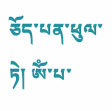ཅོད་པན་ཕུལ་ ཏེ། ༀ་པ་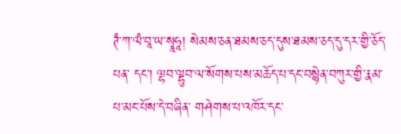ཊཾ་ཀ་ལཾ་བཱ་ཡ་སྭཱཧཱ། སེམས་ཅན་ཐམས་ཅད་དུས་ཐམས་ཅད་དུ་དར་གྱི་ཅོད་པན་ དང་། ལྷབ་ལྷུབ་ལ་སོགས་པས་མཆོད་པ་དང་བསྙེན་བཀུར་གྱི་རྣམ་པ་མང་པོས་དེ་བཞིན་ གཤེགས་པ་འཁོར་དང་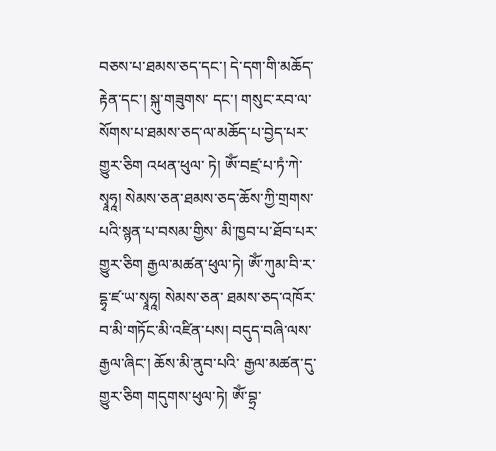བཅས་པ་ཐམས་ཅད་དང་། དེ་དག་གི་མཆོད་རྟེན་དང་། སྐུ་གཟུགས་ དང་། གསུང་རབ་ལ་སོགས་པ་ཐམས་ཅད་ལ་མཆོད་པ་བྱེད་པར་གྱུར་ཅིག འཕན་ཕུལ་ ཏེ། ༀ་བཛྲ་པ་ཏཾ་ཀེ་སྭཱཧཱ། སེམས་ཅན་ཐམས་ཅད་ཆོས་ཀྱི་གྲགས་པའི་སྙན་པ་བསམ་གྱིས་ མི་ཁྱབ་པ་ཐོབ་པར་གྱུར་ཅིག རྒྱལ་མཚན་ཕུལ་ཏེ། ༀ་ཀུམ་བི་ར་དྷྭ་ཛ་ཡ་སྭཱཧཱ། སེམས་ཅན་ ཐམས་ཅད་འཁོར་བ་མི་གཏོང་མི་འཛིན་པས། བདུད་བཞི་ལས་རྒྱལ་ཞིང་། ཆོས་མི་ནུབ་པའི་ རྒྱལ་མཚན་དུ་གྱུར་ཅིག གདུགས་ཕུལ་ཏེ། ༀ་བྷྲ་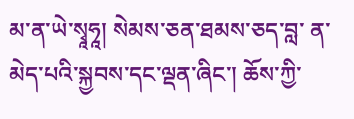མ་ན་ཡེ་སྭཱཧཱ། སེམས་ཅན་ཐམས་ཅད་བླ་ ན་མེད་པའི་སྐྱབས་དང་ལྡན་ཞིང་། ཆོས་ཀྱི་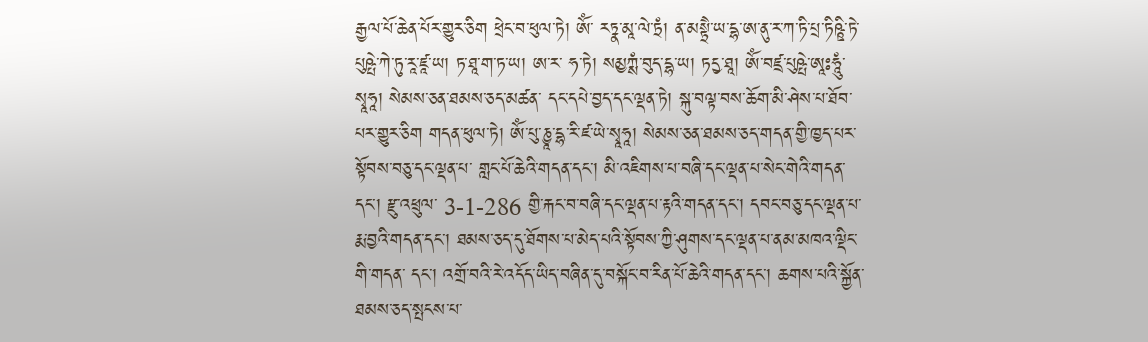རྒྱལ་པོ་ཆེན་པོར་གྱུར་ཅིག ཕྲེང་བ་ཕུལ་ཏེ། ༀ་ རཏྣ་མཱ་ལེ་ཏྲཾ། ན་མསྟྲཻ་ཡ་དྷ་ཨ་ནུ་ར་ཀ་ཏི་པྲ་ཏིཥྛི་ཏེ་པུཥྤེ་ཀེ་ཏུ་རཱ་ཛཱ་ཡ། ཏ་ཐཱ་ག་ཏ་ཡ། ཨ་ར་ ཧ་ཏེ། སམྱཀྶཾ་བུད་དྷ་ཡ། ཏདྱ་ཐཱ། ༀ་བཛྲ་པུཥྤེ་ཨཱཿཧཱུཾ་སྭཱཧཱ། སེམས་ཅན་ཐམས་ཅད་མཚན་ དང་དཔེ་བྱད་དང་ལྡན་ཏེ། སྐུ་བལྟ་བས་ཆོག་མི་ཤེས་པ་ཐོབ་པར་གྱུར་ཅིག གདན་ཕུལ་ཏེ། ༀ་པུ་ཎྱཱ་དྷ་རི་ཛ་ཡེ་སྭཱཧཱ། སེམས་ཅན་ཐམས་ཅད་གདན་གྱི་ཁྱད་པར་སྟོབས་བཅུ་དང་ལྡན་པ་ གླང་པོ་ཆེའི་གདན་དང་། མི་འཇིགས་པ་བཞི་དང་ལྡན་པ་སེང་གེའི་གདན་དང་། རྫུ་འཕྲུལ་ 3-1-286 གྱི་རྐང་བ་བཞི་དང་ལྡན་པ་རྟའི་གདན་དང་། དབང་བཅུ་དང་ལྡན་པ་རྨ་བྱའི་གདན་དང་། ཐམས་ཅད་དུ་ཐོགས་པ་མེད་པའི་སྟོབས་ཀྱི་ཤུགས་དང་ལྡན་པ་ནམ་མཁའ་ལྡིང་གི་གདན་ དང་། འགྲོ་བའི་རེ་འདོད་ཡིད་བཞིན་དུ་བསྐོང་བ་རིན་པོ་ཆེའི་གདན་དང་། ཆགས་པའི་སྐྱོན་ ཐམས་ཅད་སྤངས་པ་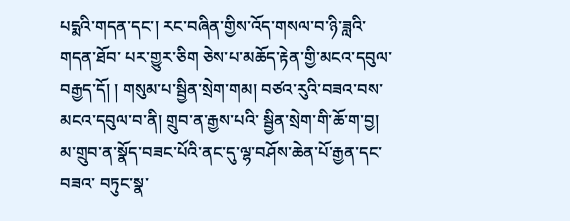པདྨའི་གདན་དང་། རང་བཞིན་གྱིས་འོད་གསལ་བ་ཉི་ཟླའི་གདན་ཐོབ་ པར་གྱུར་ཅིག ཅེས་པ་མཆོད་རྟེན་གྱི་མངའ་དབུལ་བརྒྱད་དོ། ། གསུམ་པ་སྦྱིན་སྲེག་གམ། བཙའ་རུའི་བཟའ་བས་མངའ་དབུལ་བ་ནི། གྲུབ་ན་རྒྱས་པའི་ སྦྱིན་སྲེག་གི་ཆོ་ག་བྱ། མ་གྲུབ་ན་སྣོད་བཟང་པོའི་ནང་དུ་ལྷ་བཤོས་ཆེན་པོ་རྒྱན་དང་བཟའ་ བཏུང་སྣ་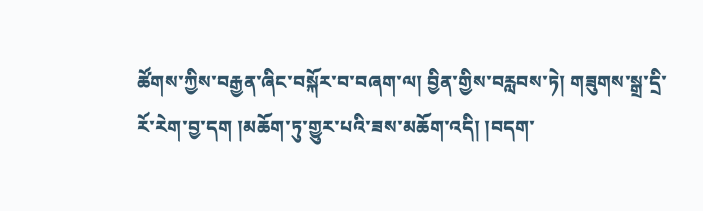ཚོགས་ཀྱིས་བརྒྱན་ཞིང་བསྐོར་བ་བཞག་ལ། བྱིན་གྱིས་བརླབས་ཏེ། གཟུགས་སྒྲ་དྲི་ རོ་རེག་བྱ་དག །མཆོག་ཏུ་གྱུར་པའི་ཟས་མཆོག་འདི། །བདག་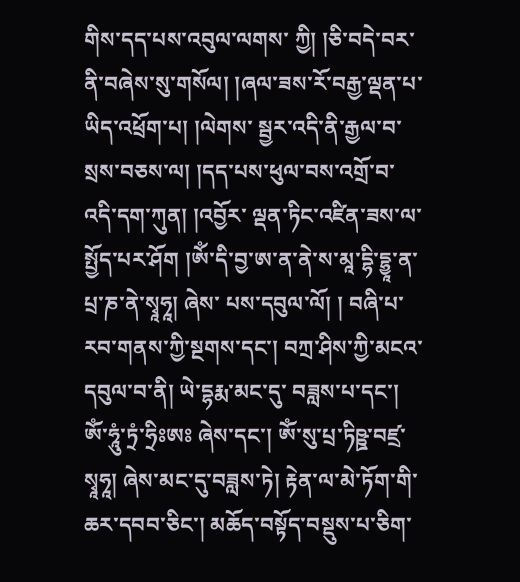གིས་དད་པས་འབུལ་ལགས་ ཀྱི། །ཅི་བདེ་བར་ནི་བཞེས་སུ་གསོལ། །ཞལ་ཟས་རོ་བརྒྱ་ལྡན་པ་ཡིད་འཕྲོག་པ། །ལེགས་ སྦྱར་འདི་ནི་རྒྱལ་བ་སྲས་བཅས་ལ། །དད་པས་ཕུལ་བས་འགྲོ་བ་འདི་དག་ཀུན། །འབྱོར་ ལྡན་ཏིང་འཛིན་ཟས་ལ་སྤྱོད་པར་ཤོག །ༀ་དི་བྱ་ཨ་ན་ནེ་ས་མཱ་དྷི་དྷྱཱ་ན་པྲ་ཎ་ནེ་སྭཱཧཱ། ཞེས་ པས་དབུལ་ལོ། ། བཞི་པ་རབ་གནས་ཀྱི་སྔགས་དང་། བཀྲ་ཤིས་ཀྱི་མངའ་དབུལ་བ་ནི། ཡེ་དྷརྨ་མང་དུ་ བཟླས་པ་དང་། ༀ་ཧཱུཾ་ཏྲཾ་ཧྲིཿཨཿ ཞེས་དང་། ༀ་སུ་པྲ་ཏིཥྛ་བཛྲ་སྭཱཧཱ། ཞེས་མང་དུ་བཟླས་ཏེ། རྟེན་ལ་མེ་ཏོག་གི་ཆར་དབབ་ཅིང་། མཆོད་བསྟོད་བསྡུས་པ་ཅིག་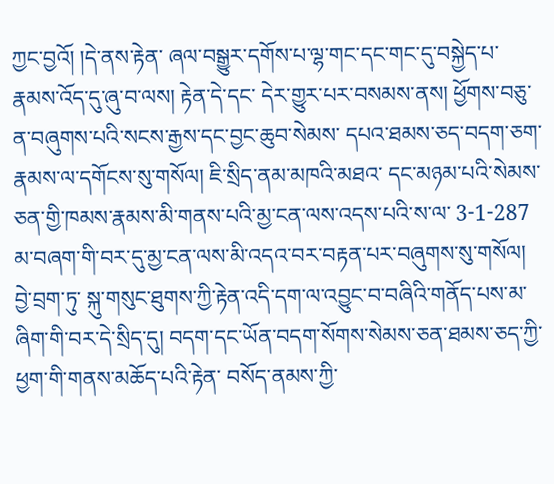ཀྱང་བྱའོ། །དེ་ནས་རྟེན་ ཞལ་བསྒྱུར་དགོས་པ་ལྷ་གང་དང་གང་དུ་བསྐྱེད་པ་རྣམས་འོད་དུ་ཞུ་བ་ལས། རྟེན་དེ་དང་ དེར་གྱུར་པར་བསམས་ནས། ཕྱོགས་བཅུ་ན་བཞུགས་པའི་སངས་རྒྱས་དང་བྱང་ཆུབ་སེམས་ དཔའ་ཐམས་ཅད་བདག་ཅག་རྣམས་ལ་དགོངས་སུ་གསོལ། ཇི་སྲིད་ནམ་མཁའི་མཐའ་ དང་མཉམ་པའི་སེམས་ཅན་གྱི་ཁམས་རྣམས་མི་གནས་པའི་མྱ་ངན་ལས་འདས་པའི་ས་ལ་ 3-1-287 མ་བཞག་གི་བར་དུ་མྱ་ངན་ལས་མི་འདའ་བར་བརྟན་པར་བཞུགས་སུ་གསོལ། བྱེ་བྲག་ཏུ་ སྐུ་གསུང་ཐུགས་ཀྱི་རྟེན་འདི་དག་ལ་འབྱུང་བ་བཞིའི་གནོད་པས་མ་ཞིག་གི་བར་དེ་སྲིད་དུ། བདག་དང་ཡོན་བདག་སོགས་སེམས་ཅན་ཐམས་ཅད་ཀྱི་ཕྱག་གི་གནས་མཆོད་པའི་རྟེན་ བསོད་ནམས་ཀྱི་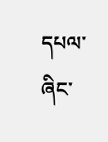དཔལ་ཞིང་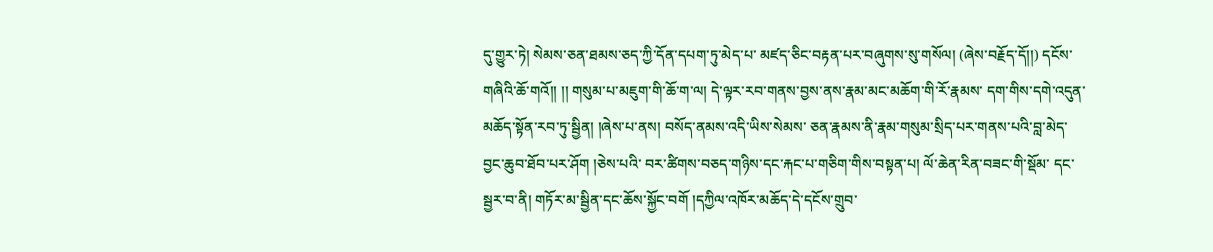དུ་གྱུར་ཏེ། སེམས་ཅན་ཐམས་ཅད་ཀྱི་དོན་དཔག་ཏུ་མེད་པ་ མཛད་ཅིང་བརྟན་པར་བཞུགས་སུ་གསོལ། (ཞེས་བརྗོད་དོ།།) དངོས་གཞིའི་ཆོ་གའོ།། །། གསུམ་པ་མཇུག་གི་ཆོ་ག་ལ། དེ་ལྟར་རབ་གནས་བྱས་ནས་རྣམ་མང་མཆོག་གི་རོ་རྣམས་ དག་གིས་དགེ་འདུན་མཆོད་སྟོན་རབ་ཏུ་སྦྱིན། །ཞེས་པ་ནས། བསོད་ནམས་འདི་ཡིས་སེམས་ ཅན་རྣམས་ནི་རྣམ་གསུམ་སྲིད་པར་གནས་པའི་བླ་མེད་བྱང་ཆུབ་ཐོབ་པར་ཤོག །ཅེས་པའི་ བར་ཚིགས་བཅད་གཉིས་དང་རྐང་པ་གཅིག་གིས་བསྟན་པ། ལོ་ཆེན་རིན་བཟང་གི་སྡོམ་ དང་སྦྱར་བ་ནི། གཏོར་མ་སྦྱིན་དང་ཆོས་སྐྱོང་བགོ །དཀྱིལ་འཁོར་མཆོད་དེ་དངོས་གྲུབ་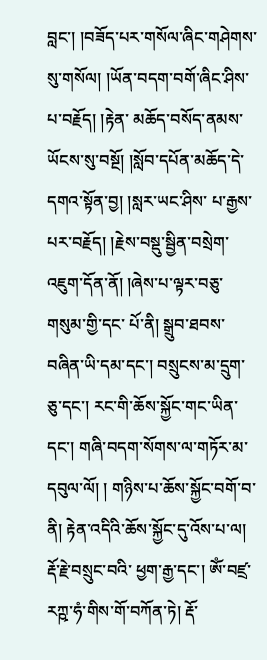བླང་། །བཟོད་པར་གསོལ་ཞིང་གཤེགས་སུ་གསོལ། །ཡོན་བདག་བགོ་ཞིང་ཤིས་པ་བརྗོད། །རྟེན་ མཆོད་བསོད་ནམས་ཡོངས་སུ་བསྔོ། །སློབ་དཔོན་མཆོད་དེ་དགའ་སྟོན་བྱ། །སླར་ཡང་ཤིས་ པ་རྒྱས་པར་བརྗོད། །རྗེས་བསྡུ་སྦྱིན་བསྲེག་འཇུག་དོན་ནོ། །ཞེས་པ་ལྟར་བཅུ་གསུམ་གྱི་དང་ པོ་ནི། སྒྲུབ་ཐབས་བཞིན་ཡི་དམ་དང་། བསྲུངས་མ་དྲུག་ཅུ་དང་། རང་གི་ཆོས་སྐྱོང་གང་ཡིན་ དང་། གཞི་བདག་སོགས་ལ་གཏོར་མ་དབུལ་ལོ། ། གཉིས་པ་ཆོས་སྐྱོང་བགོ་བ་ནི། རྟེན་འདིའི་ཆོས་སྐྱོང་དུ་འོས་པ་ལ། རྡོ་རྗེ་བསྲུང་བའི་ ཕྱག་རྒྱ་དང་། ༀ་བཛྲ་རཀྵ་ཧཾ་གིས་གོ་བཀོན་ཏེ། རྡོ་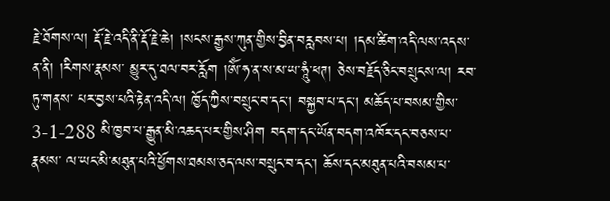རྗེ་ཐོགས་ལ། རྡོ་རྗེ་འདི་ནི་རྡོ་རྗེ་ཆེ། །སངས་རྒྱས་ཀུན་གྱིས་བྱིན་བརླབས་པ། །དམ་ཚིག་འདི་ལས་འདས་ན་ནི། །རིགས་རྣམས་ མྱུར་དུ་ཐལ་བར་རློག །ༀ་ཧ་ན་ས་མ་ཡ་ཧཱུཾ་ཕཊ། ཅེས་བརྗོད་ཅིང་བསྲུངས་ལ། རབ་ཏུ་གནས་ པར་བྱས་པའི་རྟེན་འདི་ལ། ཁྱོད་ཀྱིས་བསྲུང་བ་དང་། བསྐྱབ་པ་དང་། མཆོད་པ་བསམ་གྱིས་ 3-1-288 མི་ཁྱབ་པ་རྒྱུན་མི་འཆད་པར་གྱིས་ཤིག བདག་དང་ཡོན་བདག་འཁོར་དང་བཅས་པ་རྣམས་ ལ་ཡང་མི་མཐུན་པའི་ཕྱོགས་ཐམས་ཅད་ལས་བསྲུང་བ་དང་། ཆོས་དང་མཐུན་པའི་བསམ་པ་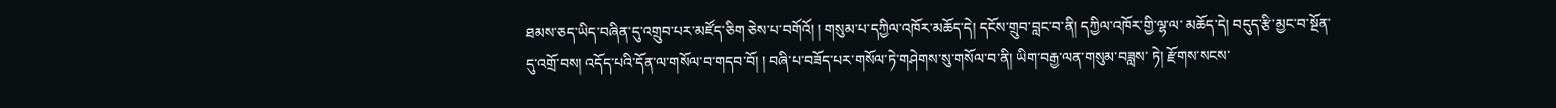ཐམས་ཅད་ཡིད་བཞིན་དུ་འགྲུབ་པར་མཛོད་ཅིག ཅེས་པ་བགོའོ། ། གསུམ་པ་དཀྱིལ་འཁོར་མཆོད་དེ། དངོས་གྲུབ་བླང་བ་ནི། དཀྱིལ་འཁོར་གྱི་ལྷ་ལ་ མཆོད་དེ། བདུད་རྩི་མྱང་བ་སྔོན་དུ་འགྲོ་བས། འདོད་པའི་དོན་ལ་གསོལ་བ་གདབ་བོ། ། བཞི་པ་བཟོད་པར་གསོལ་ཏེ་གཤེགས་སུ་གསོལ་བ་ནི། ཡིག་བརྒྱ་ལན་གསུམ་བཟླས་ ཏེ། རྫོགས་སངས་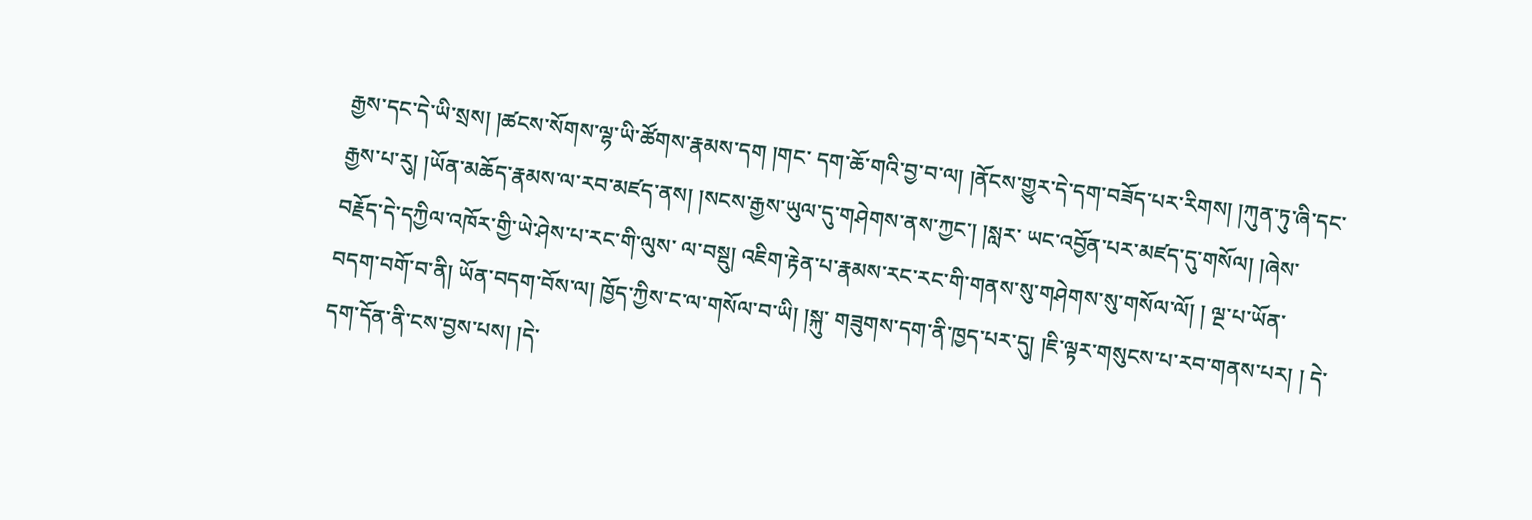རྒྱས་དང་དེ་ཡི་སྲས། །ཚངས་སོགས་ལྷ་ཡི་ཚོགས་རྣམས་དག །གང་ དག་ཆོ་གའི་བྱ་བ་ལ། །ནོངས་གྱུར་དེ་དག་བཟོད་པར་རིགས། །ཀུན་ཏུ་ཞི་དང་རྒྱས་པ་རུ། །ཡོན་མཆོད་རྣམས་ལ་རབ་མཛད་ནས། །སངས་རྒྱས་ཡུལ་དུ་གཤེགས་ནས་ཀྱང་། །སླར་ ཡང་འབྱོན་པར་མཛད་དུ་གསོལ། །ཞེས་བརྗོད་དེ་དཀྱིལ་འཁོར་གྱི་ཡེ་ཤེས་པ་རང་གི་ལུས་ ལ་བསྡུ། འཇིག་རྟེན་པ་རྣམས་རང་རང་གི་གནས་སུ་གཤེགས་སུ་གསོལ་ལོ། ། ལྔ་པ་ཡོན་བདག་བགོ་བ་ནི། ཡོན་བདག་བོས་ལ། ཁྱོད་ཀྱིས་ང་ལ་གསོལ་བ་ཡི། །སྐུ་ གཟུགས་དག་ནི་ཁྱད་པར་དུ། །ཇི་ལྟར་གསུངས་པ་རབ་གནས་པར། ། དེ་དག་དོན་ནི་ངས་བྱས་པས། །དེ་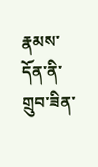རྣམས་དོན་ནི་གྲུབ་ཟིན་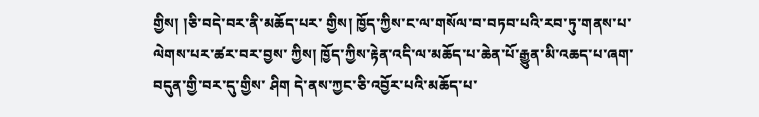གྱིས། །ཅི་བདེ་བར་ནི་མཆོད་པར་ གྱིས། ཁྱོད་ཀྱིས་ང་ལ་གསོལ་བ་བཏབ་པའི་རབ་ཏུ་གནས་པ་ལེགས་པར་ཚར་བར་བྱས་ ཀྱིས། ཁྱོད་ཀྱིས་རྟེན་འདི་ལ་མཆོད་པ་ཆེན་པོ་རྒྱུན་མི་འཆད་པ་ཞག་བདུན་གྱི་བར་དུ་གྱིས་ ཤིག དེ་ནས་ཀྱང་ཅི་འབྱོར་པའི་མཆོད་པ་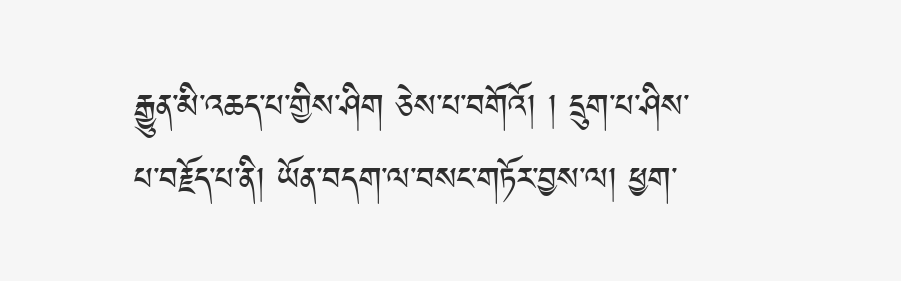རྒྱུན་མི་འཆད་པ་གྱིས་ཤིག ཅེས་པ་བགོའོ། ། དྲུག་པ་ཤིས་པ་བརྗོད་པ་ནི། ཡོན་བདག་ལ་བསང་གཏོར་བྱས་ལ། ཕྱག་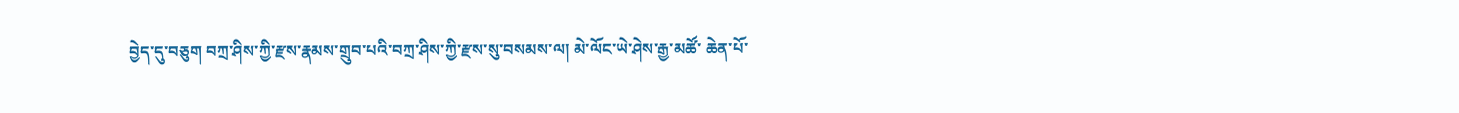བྱེད་དུ་བཅུག བཀྲ་ཤིས་ཀྱི་རྫས་རྣམས་གྲུབ་པའི་བཀྲ་ཤིས་ཀྱི་རྫས་སུ་བསམས་ལ། མེ་ལོང་ཡེ་ཤེས་རྒྱ་མཚོ་ ཆེན་པོ་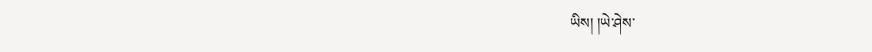ཡིས། །ཡེ་ཤེས་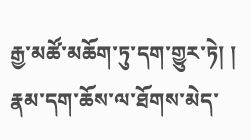རྒྱ་མཚོ་མཆོག་ཏུ་དག་གྱུར་ཏེ། ། རྣམ་དག་ཆོས་ལ་ཐོགས་མེད་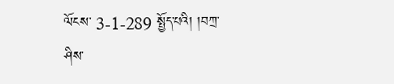ལོངས་ 3-1-289 སྤྱོད་པའི། །བཀྲ་ཤིས་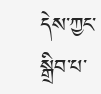དེས་ཀྱང་སྒྲིབ་པ་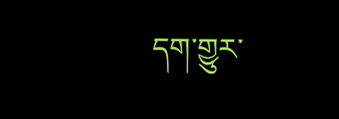དག་གྱུར་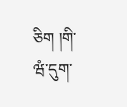ཅིག །གི་ཝཾ་དུག་